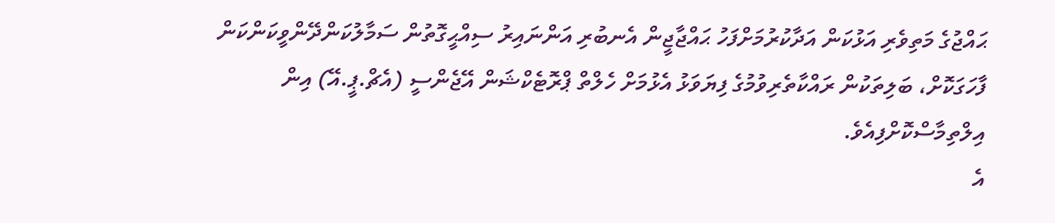ޙައްޖުގެ މަތިވެރި އަޅުކަން އަދާކުރުމަށްފަހު ޙައްޖާޖީން އެނބުރި އަންނައިރު ސިއްޙީގޮތުން ސަމާލުކަންދޭންވީކަންކަން ފާހަގަކޮށް، ބަލިތަކުން ރައްކާތެރިވުމުގެ ފިޔަވަޅު އެޅުމަށް ހެލްތް ޕްރޮޓެކްޝަން އޭޖެންސީ (އެޗް.ޕީ.އޭ) އިން އިލްތިމާސްކޮށްފިއެވެ.
އެ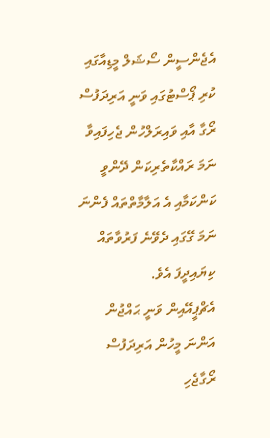އެޖެންސީން ސޯޝަލް މީޑިއާގައި ކުރި ޕޯސްޓުގައި ވަނީ އަރިދަފުސް ރޯގާ އާއި ވައިރަލްހުން ޖެހިފައިވާ ނަމަ ރައްކާތެރިކަން ދޭންވީ ކަންކަމާއި އެ އަލާމާތްތައް ފެންނަ ނަމަ ގޭގައި ދެވޭނެ ފަރުވާތައް ކިޔައިދީފަ އެވެ.
އެޗްޕީއޭއިން ވަނީ ޙައްޖުން އަންނަ މީހުން އަރިދަފުސް ރޯގާޖެހި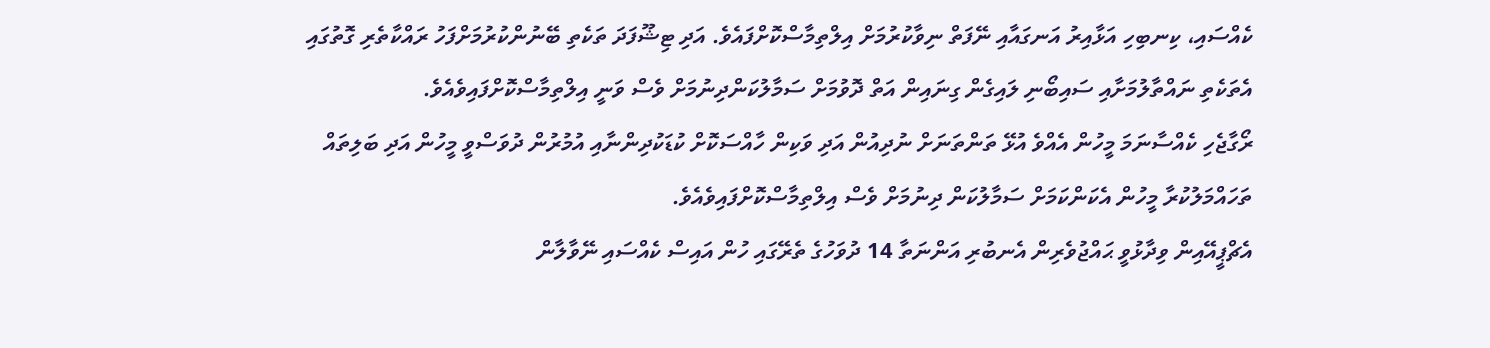ކެއްސައި، ކިނބިހި އަޅާއިރު އަނގައާއި ނޭފަތް ނިވާކުރުމަށް އިލްތިމާސްކޮށްފައެވެ. އަދި ޓިޝޫފަދަ ތަކެތި ބޭނުންކުރުމަށްފަހު ރައްކާތެރި ގޮތުގައި އެތަކެތި ނައްތާލުމަށާއި ސައިބޯނި ލައިގެން ގިނައިން އަތް ދޮވުމަށް ސަމާލުކަންދިނުމަށް ވެސް ވަނީ އިލްތިމާސްކޮށްފައިވެއެވެ.
ރޯގާޖެހި ކެއްސާނަމަ މީހުން އެއްވެ އުޅޭ ތަންތަނަށް ނުދިއުން އަދި ވަކިން ހާއްސަކޮށް ކުޑަކުދިންނާއި އުމުރުން ދުވަސްވީ މީހުން އަދި ބަލިތައް ތަހައްމަލުކުރާ މީހުން އެކަންކަމަށް ސަމާލުކަން ދިނުމަށް ވެސް އިލްތިމާސްކޮށްފައިވެއެވެ.
އެޗްޕީއޭއިން ވިދާޅުވީ ޙައްޖުވެރިން އެނބުރި އަންނަތާ 14 ދުވަހުގެ ތެރޭގައި ހުން އައިސް ކެއްސައި ނޭވާލާން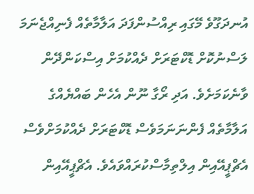އުނދަގޫވެ މޭގައި ރިއްސުންފަދަ އަލާމާތެއް ފެނިއްޖެނަމަ ލަސްނުކޮށް ޑޮކްޓަރަށް ދެއްކުމަށް އިސްކަންދޭން ވާނެކަމަށެވެ. އަދި ރޯގާ ނޫން އެހެން ބައްޔެއްގެ އަލާމާތެއް ފެންނަނަމަވެސް ޑޮކްޓަރަށް ދެއްކުމަށްވެސް އެޗްޕީއޭއިން އިލްތިމާސްކުރައްވައެވެ. އެޗްޕީއޭއިން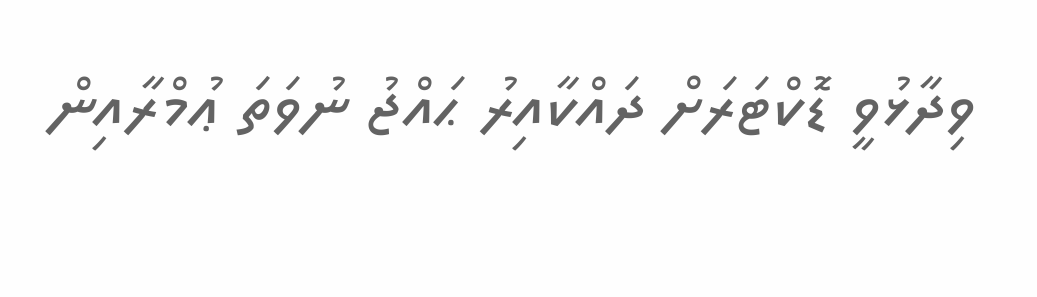ވިދާޅުވީ ޑޮކްޓަރަށް ދައްކާއިރު ޙައްޖު ނުވަތަ ޢުމްރާއިން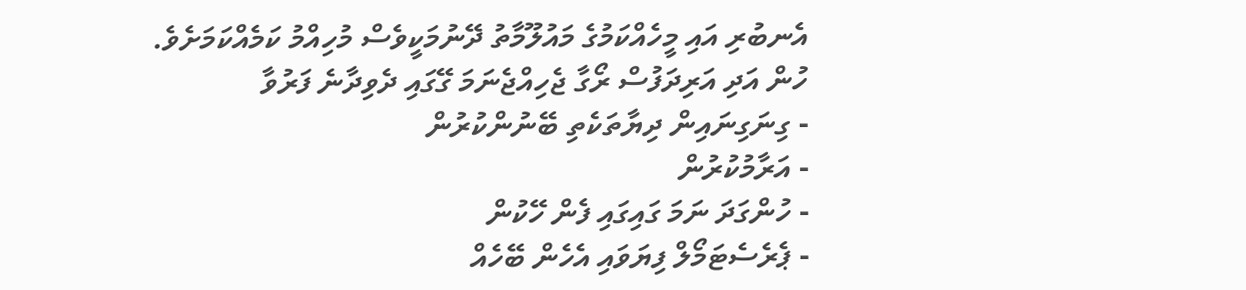އެނބުރި އައި މީހެއްކަމުގެ މައުލޫމާތު ދޭނުމަކީވެސް މުހިއްމު ކަމެއްކަމަށެވެ.
ހުން އަދި އަރިދަފުސް ރޯގާ ޖެހިއްޖެނަމަ ގޭގައި ދެވިދާނެ ފަރުވާ
- ގިނަގިނައިން ދިޔާތަކެތި ބޭނުންކުރުން
- އަރާމުކުރުން
- ހުންގަދަ ނަމަ ގައިގައި ފެން ހޭކުން
- ޕެރެސެޓަމޯލް ފިޔަވައި އެހެން ބޭހެއް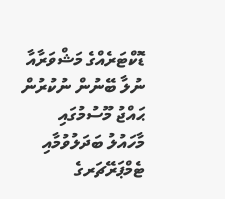ޑޮކްޓަރެއްގެ މަޝްވަރާއާ ނުލާ ބޭނުން ނުކުރުން
ޙައްޖު މޫސުމުގައި މާހައުލު ބަދަލުވުމާއި ޓެމްޕަރޭޗަރގެ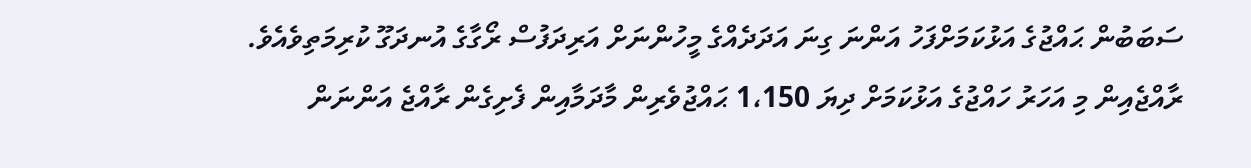ސަބަބުން ޙައްޖުގެ އަޅުކަމަށްފަހު އަންނަ ގިނަ އަދަދެއްގެ މީހުންނަށް އަރިދަފުސް ރޯގާގެ އުނދަގޫ ކުރިމަތިވެއެވެ.
ރާއްޖެއިން މި އަހަރު ހައްޖުގެ އަޅުކަމަށް ދިޔަ 1،150 ޙައްޖުވެރިން މާދަމާއިން ފެށިގެން ރާއްޖެ އަންނަން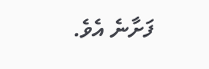ފަށާނެ އެވެ.